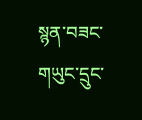སྙན་བཟང་གཡུང་དྲུང་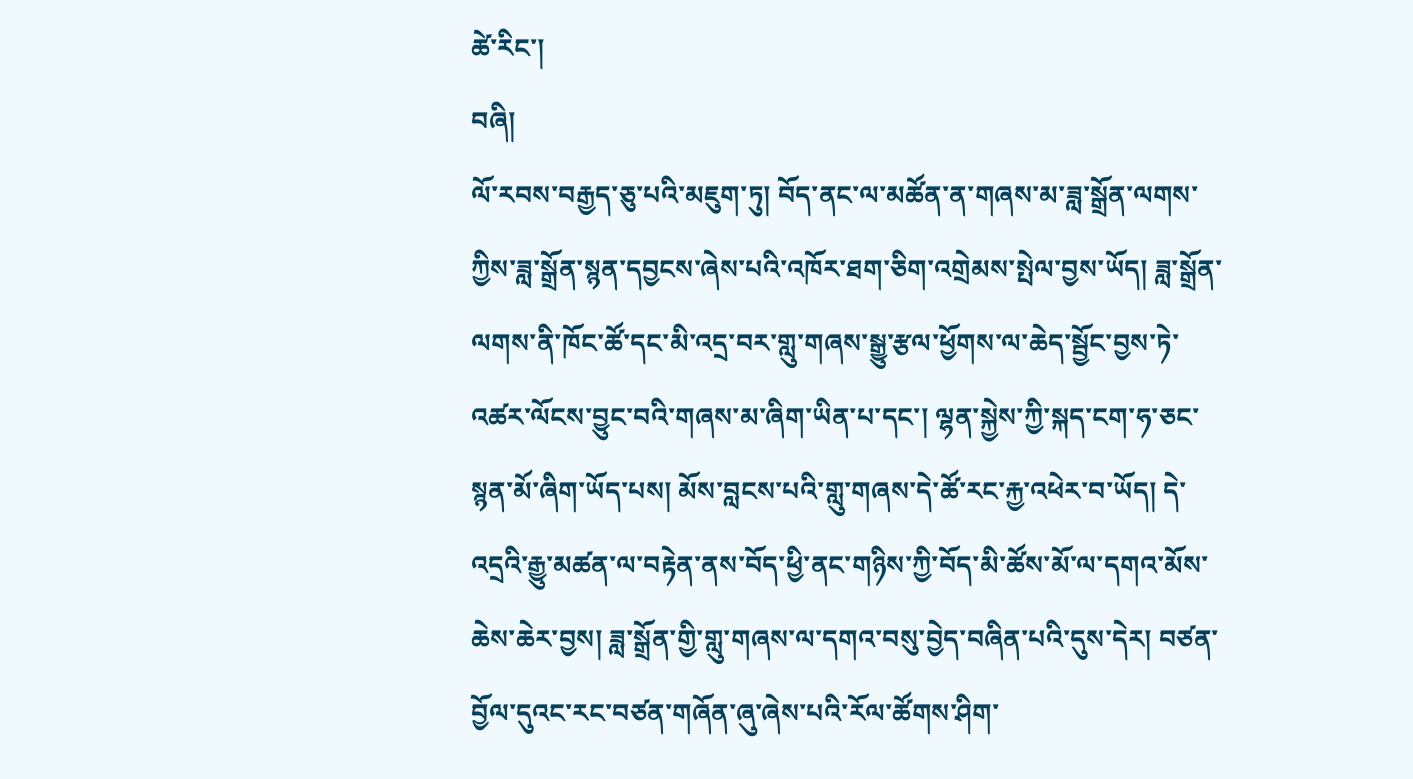ཚེ་རིང་།
བཞི།
ལོ་རབས་བརྒྱད་ཅུ་པའི་མཇུག་ཏུ། བོད་ནང་ལ་མཚོན་ན་གཞས་མ་ཟླ་སྒྲོན་ལགས་ཀྱིས་ཟླ་སྒྲོན་སྙན་དབྱངས་ཞེས་པའི་འཁོར་ཐག་ཅིག་འགྲེམས་སྤེལ་བྱས་ཡོད། ཟླ་སྒྲོན་ལགས་ནི་ཁོང་ཚོ་དང་མི་འདྲ་བར་གླུ་གཞས་སྒྱུ་རྩལ་ཕྱོགས་ལ་ཆེད་སྦྱོང་བྱས་ཏེ་འཚར་ལོངས་བྱུང་བའི་གཞས་མ་ཞིག་ཡིན་པ་དང་། ལྷན་སྐྱེས་ཀྱི་སྐད་ངག་ཧ་ཅང་སྙན་མོ་ཞིག་ཡོད་པས། མོས་བླངས་པའི་གླུ་གཞས་དེ་ཚོ་རང་རྐྱ་འཕེར་བ་ཡོད། དེ་འདྲའི་རྒྱུ་མཚན་ལ་བརྟེན་ནས་བོད་ཕྱི་ནང་གཉིས་ཀྱི་བོད་མི་ཚོས་མོ་ལ་དགའ་མོས་ཆེས་ཆེར་བྱས། ཟླ་སྒྲོན་གྱི་གླུ་གཞས་ལ་དགའ་བསུ་བྱེད་བཞིན་པའི་དུས་དེར། བཙན་བྱོལ་དུའང་རང་བཙན་གཞོན་ཞུ་ཞེས་པའི་རོལ་ཚོགས་ཤིག་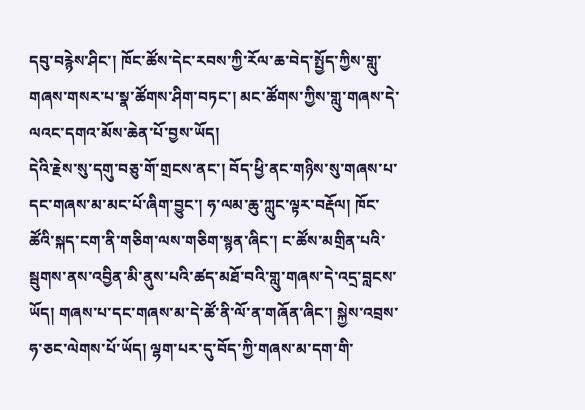དབུ་བརྙེས་ཤིང་། ཁོང་ཚོས་དེང་རབས་ཀྱི་རོལ་ཆ་བེད་སྤྱོད་ཀྱིས་གླུ་གཞས་གསར་པ་སྣ་ཚོགས་ཤིག་བཏང་། མང་ཚོགས་ཀྱིས་གླུ་གཞས་དེ་ལའང་དགའ་མོས་ཆེན་པོ་བྱས་ཡོད།
དེའི་རྗེས་སུ་དགུ་བཅུ་གོ་གྲངས་ནང་། བོད་ཕྱི་ནང་གཉིས་སུ་གཞས་པ་དང་གཞས་མ་མང་པོ་ཞིག་བྱུང་། ཧ་ལམ་ཆུ་ཀླུང་ལྟར་བརྡོལ། ཁོང་ཚོའི་སྐད་ངག་ནི་གཅིག་ལས་གཅིག་སྙན་ཞིང་། ང་ཚོས་མགྲིན་པའི་སྦུགས་ནས་འབྱིན་མི་ནུས་པའི་ཚད་མཐོ་བའི་གླུ་གཞས་དེ་འདྲ་བླངས་ཡོད། གཞས་པ་དང་གཞས་མ་དེ་ཚོ་ནི་ལོ་ན་གཞོན་ཞིང་། སྐྱེས་འབྲས་ཧ་ཅང་ལེགས་པོ་ཡོད། ལྷག་པར་དུ་བོད་ཀྱི་གཞས་མ་དག་གི་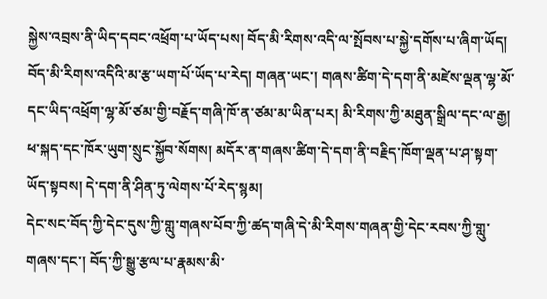སྐྱེས་འབྲས་ནི་ཡིད་དབང་འཕྲོག་པ་ཡོད་པས། བོད་མི་རིགས་འདི་ལ་སྤོབས་པ་སྐྱེ་དགོས་པ་ཞིག་ཡོད། བོད་མི་རིགས་འདིའི་མ་རྩ་ཡག་པོ་ཡོད་པ་རེད། གཞན་ཡང་། གཞས་ཚིག་དེ་དག་ནི་མཛེས་ལྡན་ལྷ་མོ་དང་ཡིད་འཕྲོག་ལྷ་མོ་ཙམ་གྱི་བརྗོད་གཞི་ཁོ་ན་ཙམ་མ་ཡིན་པར། མི་རིགས་ཀྱི་མཐུན་སྒྲིལ་དང་ལ་རྒྱ། ཕ་སྐད་དང་ཁོར་ཡུག་སྲུང་སྐྱོབ་སོགས། མདོར་ན་གཞས་ཚིག་དེ་དག་ནི་བརྗིད་ཁོག་ལྡན་པ་ཤ་སྟག་ཡོད་སྟབས། དེ་དག་ནི་ཤིན་ཏུ་ལེགས་པོ་རེད་སྙམ།
དེང་སང་བོད་ཀྱི་དེང་དུས་ཀྱི་གླུ་གཞས་པོབ་ཀྱི་ཚད་གཞི་དེ་མི་རིགས་གཞན་གྱི་དེང་རབས་ཀྱི་གླུ་གཞས་དང་། བོད་ཀྱི་སྒྱུ་རྩལ་པ་རྣམས་མི་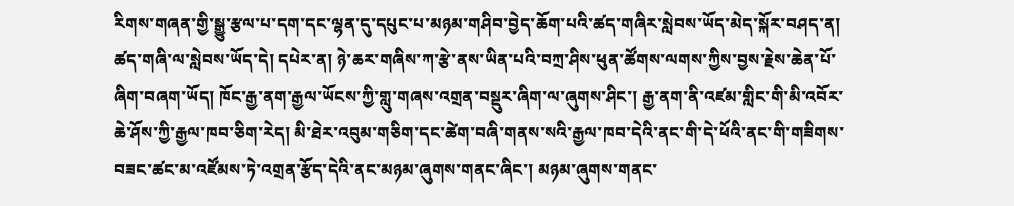རིགས་གཞན་གྱི་སྒྱུ་རྩལ་པ་དག་དང་ལྷན་དུ་དཔུང་པ་མཉམ་གཤིབ་བྱེད་ཆོག་པའི་ཚད་གཞིར་སླེབས་ཡོད་མེད་སྐོར་བཤད་ན། ཚད་གཞི་ལ་སླེབས་ཡོད་དེ། དཔེར་ན། ཉེ་ཆར་གཞིས་ཀ་རྩེ་ནས་ཡིན་པའི་བཀྲ་ཤིས་ཕུན་ཚོགས་ལགས་ཀྱིས་བྱས་རྗེས་ཆེན་པོ་ཞིག་བཞག་ཡོད། ཁོང་རྒྱ་ནག་རྒྱལ་ཡོངས་ཀྱི་གླུ་གཞས་འགྲན་བསྡུར་ཞིག་ལ་ཞུགས་ཤིང་། རྒྱ་ནག་ནི་འཛམ་གླིང་གི་མི་འབོར་ཆེ་ཤོས་ཀྱི་རྒྱལ་ཁབ་ཅིག་རེད། མི་ཐེར་འབུམ་གཅིག་དང་ཚེག་བཞི་གནས་སའི་རྒྱལ་ཁབ་དེའི་ནང་གི་དེ་ཕོའི་ནང་གི་གཟིགས་བཟང་ཚང་མ་འཛོམས་ཏེ་འགྲན་རྩོད་དེའི་ནང་མཉམ་ཞུགས་གནང་ཞིང་། མཉམ་ཞུགས་གནང་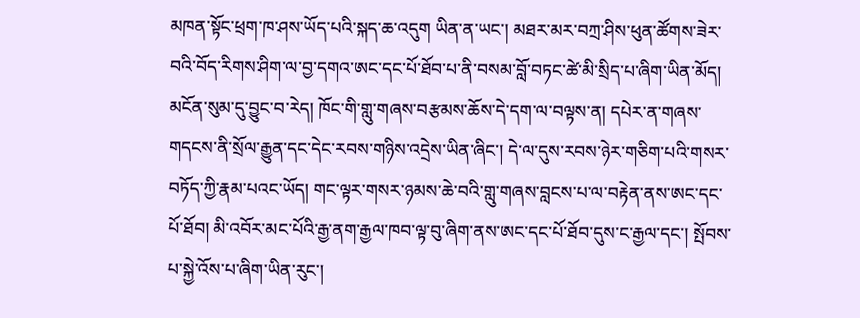མཁན་སྟོང་ཕྲག་ཁ་ཤས་ཡོད་པའི་སྐད་ཆ་འདུག ཡིན་ན་ཡང་། མཐར་མར་བཀྲ་ཤིས་ཕུན་ཚོགས་ཟེར་བའི་བོད་རིགས་ཤིག་ལ་བྱ་དགའ་ཨང་དང་པོ་ཐོབ་པ་ནི་བསམ་བློ་བཏང་ཚེ་མི་སྲིད་པ་ཞིག་ཡིན་མོད། མངོན་སུམ་དུ་བྱུང་བ་རེད། ཁོང་གི་གླུ་གཞས་བརྩམས་ཆོས་དེ་དག་ལ་བལྟས་ན། དཔེར་ན་གཞས་གདངས་ནི་སྲོལ་རྒྱུན་དང་དེང་རབས་གཉིས་འདྲེས་ཡིན་ཞིང་། དེ་ལ་དུས་རབས་ཉེར་གཅིག་པའི་གསར་བཏོད་ཀྱི་རྣམ་པའང་ཡོད། གང་ལྟར་གསར་ཉམས་ཆེ་བའི་གླུ་གཞས་བླངས་པ་ལ་བརྟེན་ནས་ཨང་དང་པོ་ཐོབ། མི་འབོར་མང་པོའི་རྒྱ་ནག་རྒྱལ་ཁབ་ལྟ་བུ་ཞིག་ནས་ཨང་དང་པོ་ཐོབ་དུས་ང་རྒྱལ་དང་། སྤོབས་པ་སྐྱེ་འོས་པ་ཞིག་ཡིན་རུང་།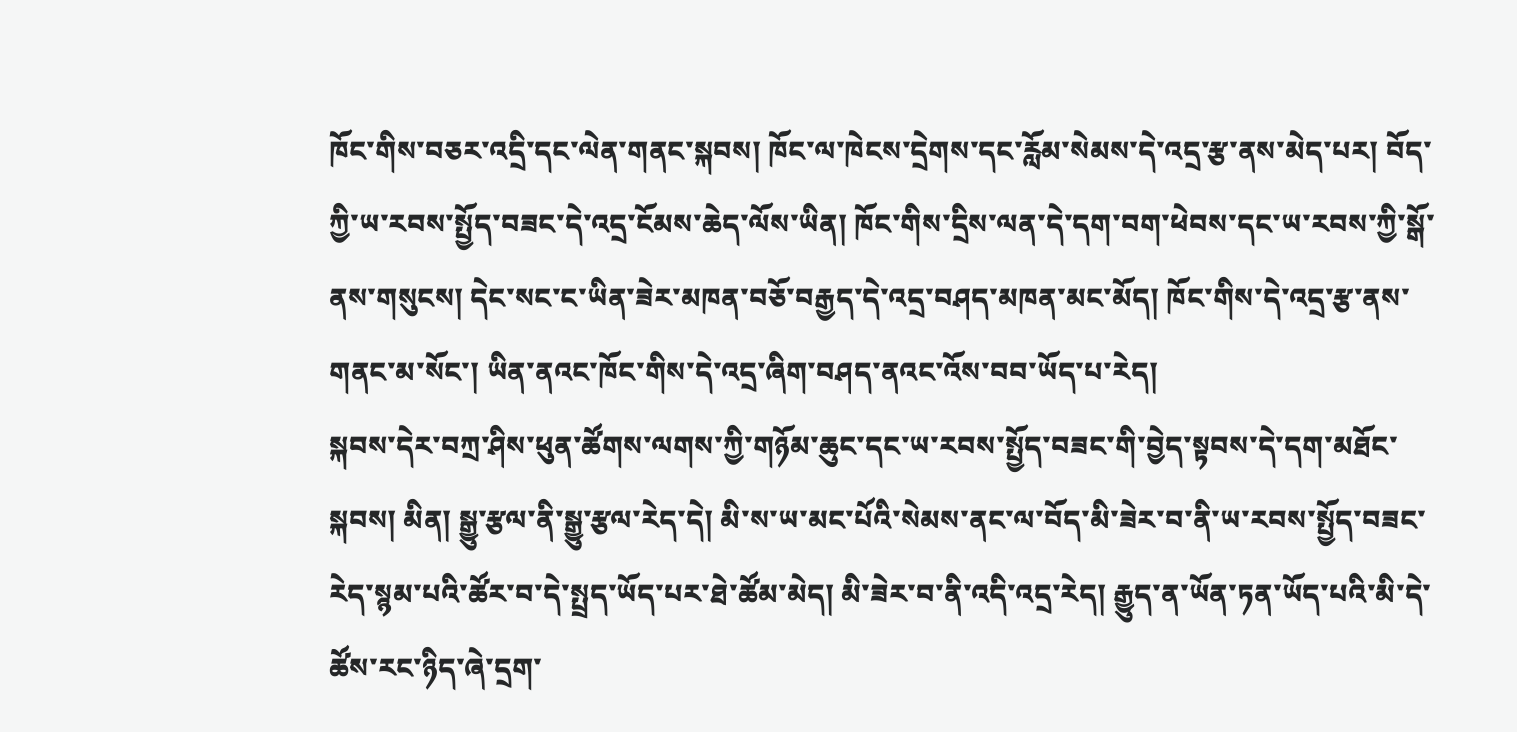ཁོང་གིས་བཅར་འདྲི་དང་ལེན་གནང་སྐབས། ཁོང་ལ་ཁེངས་དྲེགས་དང་རློམ་སེམས་དེ་འདྲ་རྩ་ནས་མེད་པར། བོད་ཀྱི་ཡ་རབས་སྤྱོད་བཟང་དེ་འདྲ་ངོམས་ཆེད་ལོས་ཡིན། ཁོང་གིས་དྲིས་ལན་དེ་དག་བག་ཕེབས་དང་ཡ་རབས་ཀྱི་སྒོ་ནས་གསུངས། དེང་སང་ང་ཡིན་ཟེར་མཁན་བཅོ་བརྒྱད་དེ་འདྲ་བཤད་མཁན་མང་མོད། ཁོང་གིས་དེ་འདྲ་རྩ་ནས་གནང་མ་སོང་། ཡིན་ནའང་ཁོང་གིས་དེ་འདྲ་ཞིག་བཤད་ནའང་འོས་བབ་ཡོད་པ་རེད།
སྐབས་དེར་བཀྲ་ཤིས་ཕུན་ཚོགས་ལགས་ཀྱི་གཉོམ་ཆུང་དང་ཡ་རབས་སྤྱོད་བཟང་གི་བྱེད་སྟབས་དེ་དག་མཐོང་སྐབས། མིན། སྒྱུ་རྩལ་ནི་སྒྱུ་རྩལ་རེད་དེ། མི་ས་ཡ་མང་པོའི་སེམས་ནང་ལ་བོད་མི་ཟེར་བ་ནི་ཡ་རབས་སྤྱོད་བཟང་རེད་སྙམ་པའི་ཚོར་བ་དེ་སྤྲད་ཡོད་པར་ཐེ་ཚོམ་མེད། མི་ཟེར་བ་ནི་འདི་འདྲ་རེད། རྒྱུད་ན་ཡོན་ཏན་ཡོད་པའི་མི་དེ་ཚོས་རང་ཉིད་ཞེ་དྲག་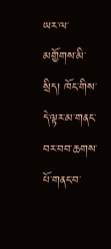ཡར་ལ་མགྱོགས་མི་སྲིད། ཁོང་གིས་དེ་ལྟར་མ་གནང་བར་བབ་ཆགས་པོ་གནང་བ་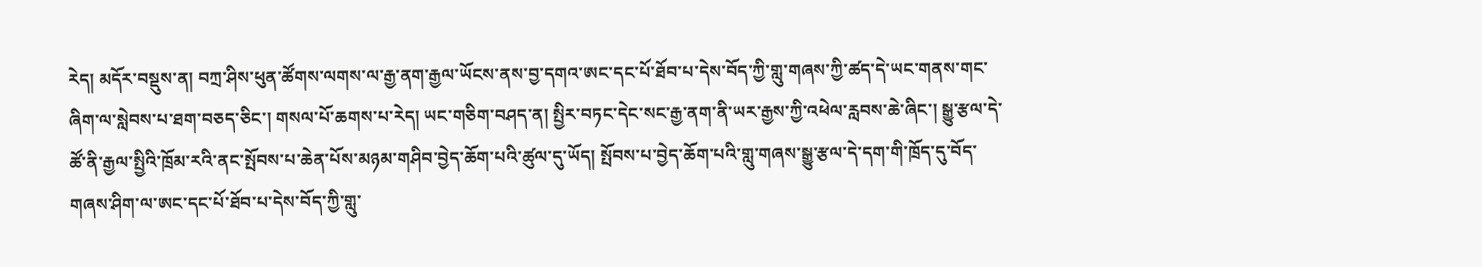རེད། མདོར་བསྡུས་ན། བཀྲ་ཤིས་ཕུན་ཚོགས་ལགས་ལ་རྒྱ་ནག་རྒྱལ་ཡོངས་ནས་བྱ་དགའ་ཨང་དང་པོ་ཐོབ་པ་དེས་བོད་ཀྱི་གླུ་གཞས་ཀྱི་ཚད་དེ་ཡང་གནས་གང་ཞིག་ལ་སླེབས་པ་ཐག་བཅད་ཅིང་། གསལ་པོ་ཆགས་པ་རེད། ཡང་གཅིག་བཤད་ན། སྤྱིར་བཏང་དེང་སང་རྒྱ་ནག་ནི་ཡར་རྒྱས་ཀྱི་འཕེལ་རླབས་ཆེ་ཞིང་། སྒྱུ་རྩལ་དེ་ཚོ་ནི་རྒྱལ་སྤྱིའི་ཁྲོམ་རའི་ནང་སྤོབས་པ་ཆེན་པོས་མཉམ་གཤིབ་བྱེད་ཆོག་པའི་ཚུལ་དུ་ཡོད། སྤོབས་པ་བྱེད་ཆོག་པའི་གླུ་གཞས་སྒྱུ་རྩལ་དེ་དག་གི་ཁྲོད་དུ་བོད་གཞས་ཤིག་ལ་ཨང་དང་པོ་ཐོབ་པ་དེས་བོད་ཀྱི་གླུ་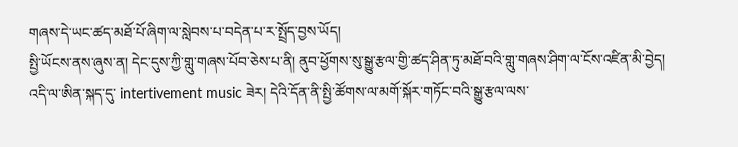གཞས་དེ་ཡང་ཚད་མཐོ་པོ་ཞིག་ལ་སླེབས་པ་བདེན་པ་ར་སྤྲོད་བྱས་ཡོད།
སྤྱི་ཡོངས་ནས་ཞུས་ན། དེང་དུས་ཀྱི་གླུ་གཞས་པོབ་ཅེས་པ་ནི། ནུབ་ཕྱོགས་སུ་སྒྱུ་རྩལ་གྱི་ཚད་ཤིན་ཏུ་མཐོ་བའི་གླུ་གཞས་ཤིག་ལ་ངོས་འཛིན་མི་བྱེད། འདི་ལ་ཨིན་སྐད་དུ་ intertivement music ཟེར། དེའི་དོན་ནི་སྤྱི་ཚོགས་ལ་མགོ་སྐོར་གཏོང་བའི་སྒྱུ་རྩལ་ལས་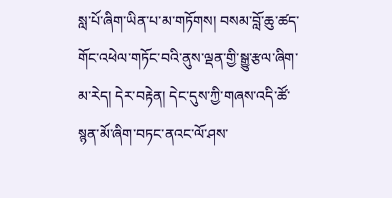སླ་པོ་ཞིག་ཡིན་པ་མ་གཏོགས། བསམ་བློ་ཆུ་ཚད་གོང་འཕེལ་གཏོང་བའི་ནུས་ལྡན་གྱི་སྒྱུ་རྩལ་ཞིག་མ་རེད། དེར་བརྟེན། དེང་དུས་ཀྱི་གཞས་འདི་ཚོ་སྙན་མོ་ཞིག་བཏང་ནའང་ལོ་ཤས་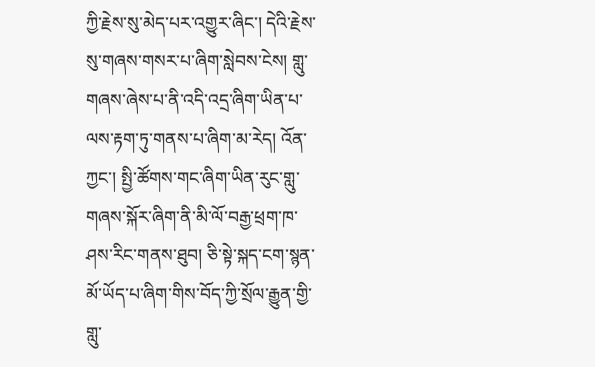ཀྱི་རྗེས་སུ་མེད་པར་འགྱུར་ཞིང་། དེའི་རྗེས་སུ་གཞས་གསར་པ་ཞིག་སླེབས་ངེས། གླུ་གཞས་ཞེས་པ་ནི་འདི་འདྲ་ཞིག་ཡིན་པ་ལས་རྟག་ཏུ་གནས་པ་ཞིག་མ་རེད། འོན་ཀྱང་། སྤྱི་ཚོགས་གང་ཞིག་ཡིན་རུང་གླུ་གཞས་སྐོར་ཞིག་ནི་མི་ལོ་བརྒྱ་ཕྲག་ཁ་ཤས་རིང་གནས་ཐུབ། ཅི་སྟེ་སྐད་ངག་སྙན་མོ་ཡོད་པ་ཞིག་གིས་བོད་ཀྱི་སྲོལ་རྒྱུན་གྱི་གླུ་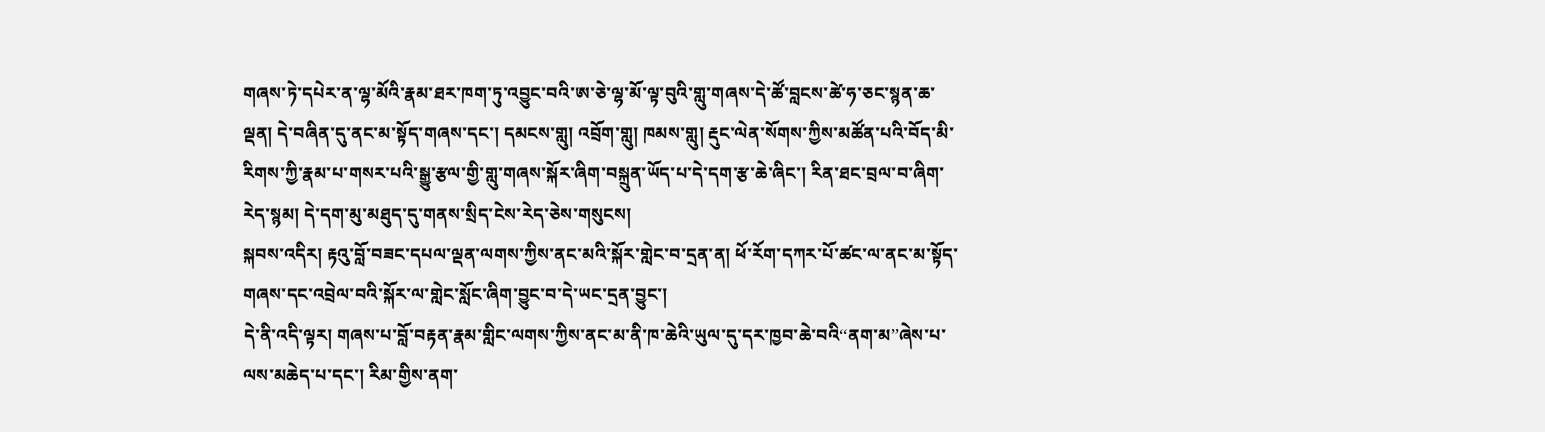གཞས་ཏེ་དཔེར་ན་ལྷ་མོའི་རྣམ་ཐར་ཁག་ཏུ་འབྱུང་བའི་ཨ་ཅེ་ལྷ་མོ་ལྟ་བུའི་གླུ་གཞས་དེ་ཚོ་བླངས་ཚེ་ཧ་ཅང་སྙན་ཆ་ལྡན། དེ་བཞིན་དུ་ནང་མ་སྟོད་གཞས་དང་། དམངས་གླུ། འབྲོག་གླུ། ཁམས་གླུ། རྡུང་ལེན་སོགས་ཀྱིས་མཚོན་པའི་བོད་མི་རིགས་ཀྱི་རྣམ་པ་གསར་པའི་སྒྱུ་རྩལ་གྱི་གླུ་གཞས་སྐོར་ཞིག་བསྐྲུན་ཡོད་པ་དེ་དག་རྩ་ཆེ་ཞིང་། རིན་ཐང་བྲལ་བ་ཞིག་རེད་སྙམ། དེ་དག་མུ་མཐུད་དུ་གནས་སྲིད་ངེས་རེད་ཅེས་གསུངས།
སྐབས་འདིར། རྟའུ་བློ་བཟང་དཔལ་ལྡན་ལགས་ཀྱིས་ནང་མའི་སྐོར་གླེང་བ་དྲན་ན། ཕོ་རོག་དཀར་པོ་ཚང་ལ་ནང་མ་སྟོད་གཞས་དང་འབྲེལ་བའི་སྐོར་ལ་གླེང་སློང་ཞིག་བྱུང་བ་དེ་ཡང་དྲན་བྱུང་།
དེ་ནི་འདི་ལྟར། གཞས་པ་བློ་བརྟན་རྣམ་གླིང་ལགས་ཀྱིས་ནང་མ་ནི་ཁ་ཆེའི་ཡུལ་དུ་དར་ཁྱབ་ཆེ་བའི‘‘ནག་མ’’ཞེས་པ་ལས་མཆེད་པ་དང་། རིམ་གྱིས་ནག་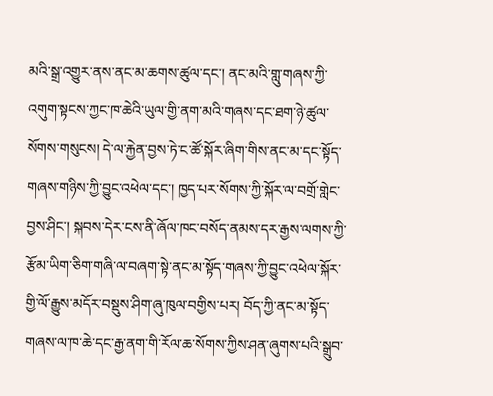མའི་སྒྲ་འགྱུར་ནས་ནང་མ་ཆགས་ཚུལ་དང་། ནང་མའི་གླུ་གཞས་ཀྱི་འགུག་སྟངས་ཀྱང་ཁ་ཆེའི་ཡུལ་གྱི་ནག་མའི་གཞས་དང་ཐག་ཉེ་ཚུལ་སོགས་གསུངས། དེ་ལ་རྐྱེན་བྱས་ཏེ་ང་ཚོ་སྐོར་ཞིག་གིས་ནང་མ་དང་སྟོད་གཞས་གཉིས་ཀྱི་བྱུང་འཕེལ་དང་། ཁྱད་པར་སོགས་ཀྱི་སྐོར་ལ་བགྲོ་གླེང་བྱས་ཤིང་། སྐབས་དེར་ངས་ནི་ཞོལ་ཁང་བསོད་ནམས་དར་རྒྱས་ལགས་ཀྱི་རྩོམ་ཡིག་ཅིག་གཞི་ལ་བཞག་སྟེ་ནང་མ་སྟོད་གཞས་ཀྱི་བྱུང་འཕེལ་སྐོར་གྱི་ལོ་རྒྱུས་མདོར་བསྡུས་ཤིག་ཞུ་ཁུལ་བགྱིས་པར། བོད་ཀྱི་ནང་མ་སྟོད་གཞས་ལ་ཁ་ཆེ་དང་རྒྱ་ནག་གི་རོལ་ཆ་སོགས་ཀྱིས་ཤན་ཞུགས་པའི་སྒྲུབ་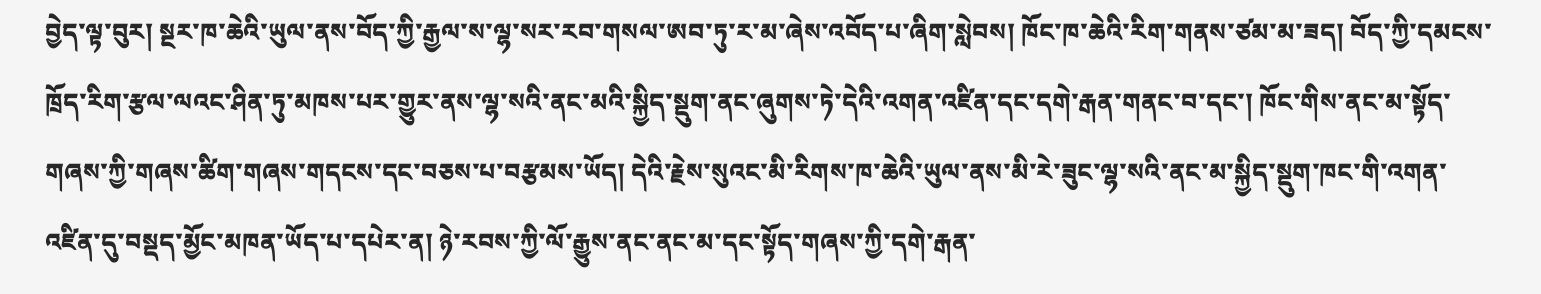བྱེད་ལྟ་བུར། སྔར་ཁ་ཆེའི་ཡུལ་ནས་བོད་ཀྱི་རྒྱལ་ས་ལྷ་སར་རབ་གསལ་ཨབ་ཏུ་ར་མ་ཞེས་འབོད་པ་ཞིག་སླེབས། ཁོང་ཁ་ཆེའི་རིག་གནས་ཙམ་མ་ཟད། བོད་ཀྱི་དམངས་ཁྲོད་རིག་རྩལ་ལའང་ཤིན་ཏུ་མཁས་པར་གྱུར་ནས་ལྷ་སའི་ནང་མའི་སྐྱིད་སྡུག་ནང་ཞུགས་ཏེ་དེའི་འགན་འཛིན་དང་དགེ་རྒན་གནང་བ་དང་། ཁོང་གིས་ནང་མ་སྟོད་གཞས་ཀྱི་གཞས་ཚིག་གཞས་གདངས་དང་བཅས་པ་བརྩམས་ཡོད། དེའི་རྗེས་སུའང་མི་རིགས་ཁ་ཆེའི་ཡུལ་ནས་མི་རེ་ཟུང་ལྷ་སའི་ནང་མ་སྐྱིད་སྡུག་ཁང་གི་འགན་འཛིན་དུ་བསྡད་མྱོང་མཁན་ཡོད་པ་དཔེར་ན། ཉེ་རབས་ཀྱི་ལོ་རྒྱུས་ནང་ནང་མ་དང་སྟོད་གཞས་ཀྱི་དགེ་རྒན་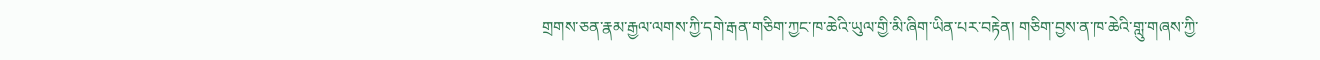གྲགས་ཅན་རྣམ་རྒྱལ་ལགས་ཀྱི་དགེ་རྒན་གཅིག་ཀྱང་ཁ་ཆེའི་ཡུལ་གྱི་མི་ཞིག་ཡིན་པར་བརྟེན། གཅིག་བྱས་ན་ཁ་ཆེའི་གླུ་གཞས་ཀྱི་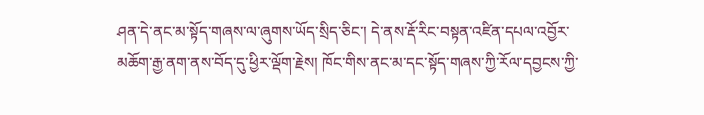ཤན་དེ་ནང་མ་སྟོད་གཞས་ལ་ཞུགས་ཡོད་སྲིད་ཅིང་། དེ་ནས་རྡོ་རིང་བསྟན་འཛིན་དཔལ་འབྱོར་མཆོག་རྒྱ་ནག་ནས་བོད་དུ་ཕྱིར་ལྡོག་རྗེས། ཁོང་གིས་ནང་མ་དང་སྟོད་གཞས་ཀྱི་རོལ་དབྱངས་ཀྱི་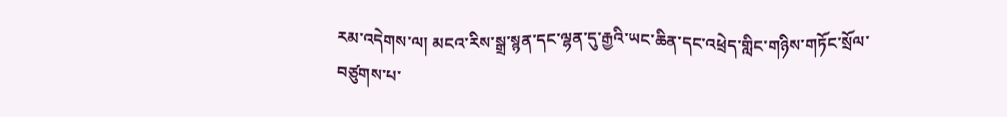རམ་འདེགས་ལ། མངའ་རིས་སྒྲ་སྙན་དང་ལྷན་དུ་རྒྱའི་ཡང་ཆིན་དང་འཕྲེད་གླིང་གཉིས་གཏོང་སྲོལ་བཙུགས་པ་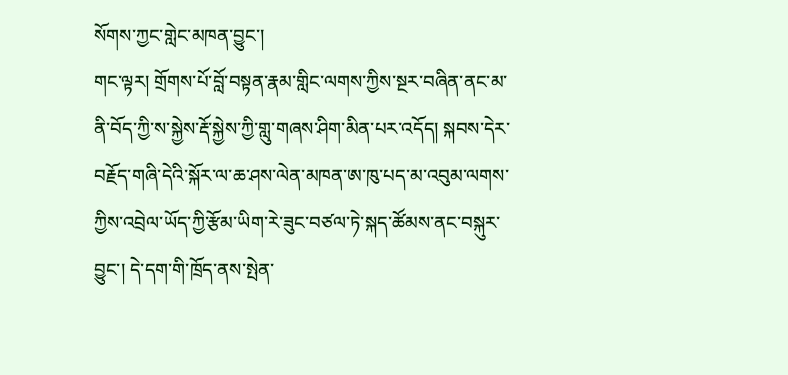སོགས་ཀྱང་གླེང་མཁན་བྱུང་།
གང་ལྟར། གྲོགས་པོ་བློ་བསྟན་རྣམ་གླིང་ལགས་ཀྱིས་སྔར་བཞིན་ནང་མ་ནི་བོད་ཀྱི་ས་སྐྱེས་རྡོ་སྐྱེས་ཀྱི་གླུ་གཞས་ཤིག་མིན་པར་འདོད། སྐབས་དེར་བརྗོད་གཞི་དེའི་སྐོར་ལ་ཆ་ཤས་ལེན་མཁན་ཨ་ཁུ་པད་མ་འབུམ་ལགས་ཀྱིས་འབྲེལ་ཡོད་ཀྱི་རྩོམ་ཡིག་རེ་ཟུང་བཙལ་ཏེ་སྐད་ཚོམས་ནང་བསྐུར་བྱུང་། དེ་དག་གི་ཁྲོད་ནས་སྤེན་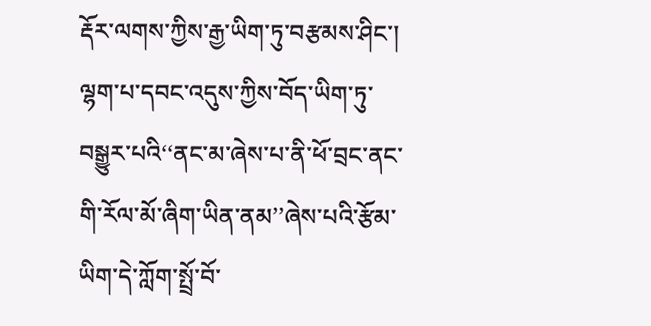རྡོར་ལགས་ཀྱིས་རྒྱ་ཡིག་ཏུ་བརྩམས་ཤིང་། ལྷག་པ་དབང་འདུས་ཀྱིས་བོད་ཡིག་ཏུ་བསྒྱུར་པའི‘‘ནང་མ་ཞེས་པ་ནི་ཕོ་བྲང་ནང་གི་རོལ་མོ་ཞིག་ཡིན་ནམ’’ཞེས་པའི་རྩོམ་ཡིག་དེ་ཀློག་སྤྲོ་བོ་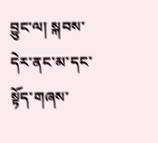བྱུང་ལ། སྐབས་དེར་ནང་མ་དང་སྟོད་གཞས་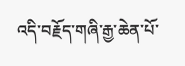འདི་བརྗོད་གཞི་རྒྱ་ཆེན་པོ་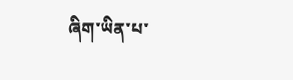ཞིག་ཡིན་པ་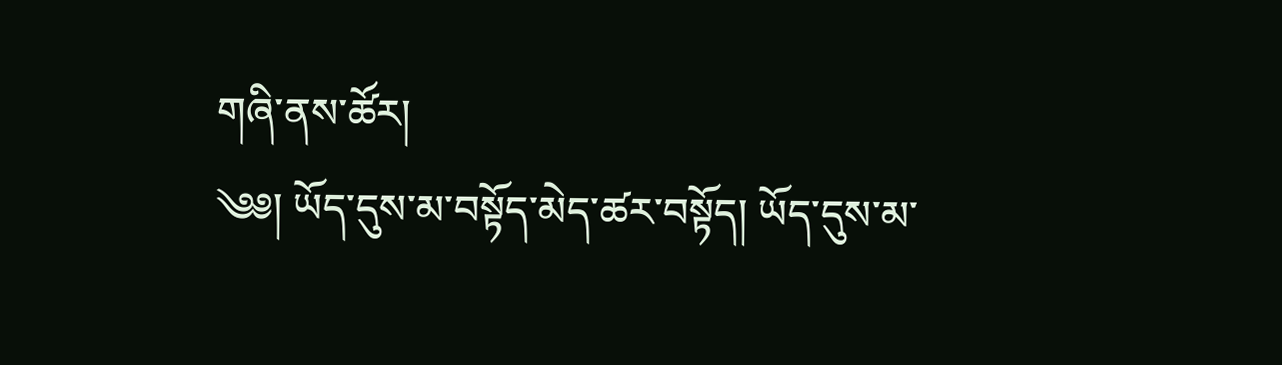གཞི་ནས་ཚོར།
༄༅། ཡོད་དུས་མ་བསྟོད་མེད་ཚར་བསྟོད། ཡོད་དུས་མ་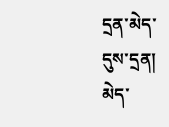དྲན་མེད་དུས་དྲན།
མེད་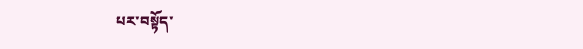པར་བསྟོད་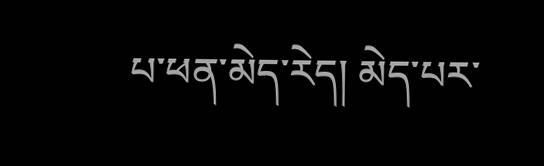པ་ཕན་མེད་རེད། མེད་པར་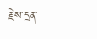རྗེས་དྲན་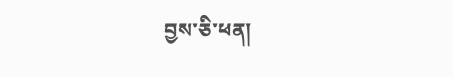བྱས་ཅི་ཕན།